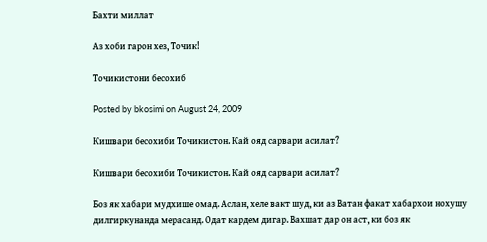Бахти миллат

Аз хоби гарон хез, Точик!

Точикистони бесохиб

Posted by bkosimi on August 24, 2009

Кишвари бесохиби Точикистон. Кай ояд сарвари асилат?

Кишвари бесохиби Точикистон. Кай ояд сарвари асилат?

Боз як хабари мудхише омад. Аслан, хеле вакт шуд, ки аз Ватан факат хабархои нохушу дилгиркунанда мерасанд. Одат кардем дигар. Вахшат дар он аст, ки боз як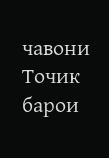чавони Точик барои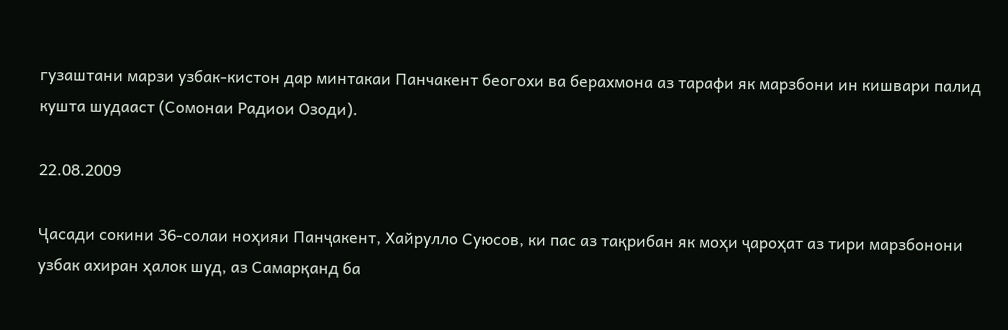гузаштани марзи узбак-кистон дар минтакаи Панчакент беогохи ва берахмона аз тарафи як марзбони ин кишвари палид кушта шудааст (Сомонаи Радиои Озоди).

22.08.2009

Ҷасади сокини 36-солаи ноҳияи Панҷакент, Хайрулло Суюсов, ки пас аз тақрибан як моҳи ҷароҳат аз тири марзбонони узбак ахиран ҳалок шуд, аз Самарқанд ба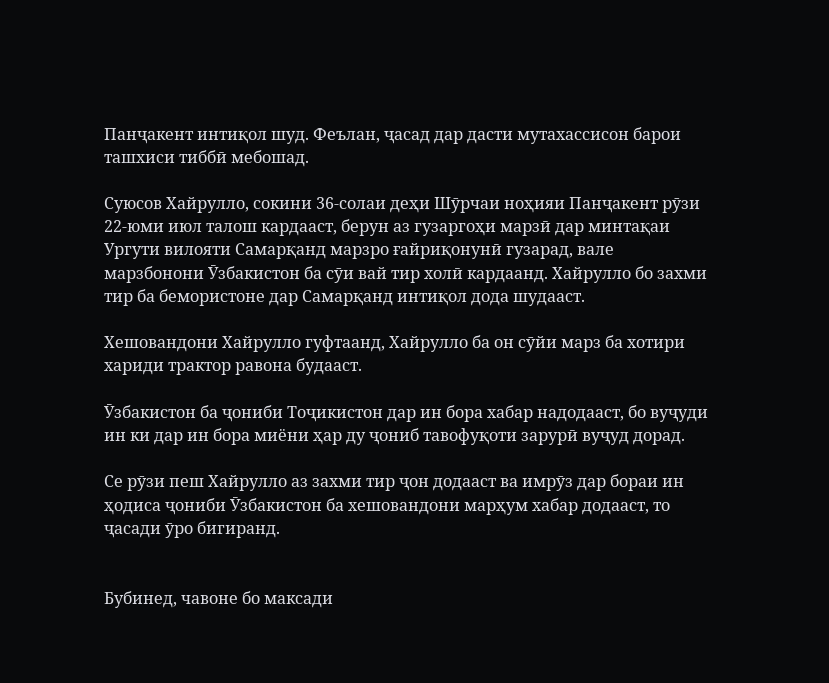Панҷакент интиқол шуд. Феълан, ҷасад дар дасти мутахассисон барои ташхиси тиббӣ мебошад.

Суюсов Хайрулло, сокини 36-солаи деҳи Шӯрчаи ноҳияи Панҷакент рӯзи 22-юми июл талош кардааст, берун аз гузаргоҳи марзӣ дар минтақаи Ургути вилояти Самарқанд марзро ғайриқонунӣ гузарад, вале марзбонони Ӯзбакистон ба сӯи вай тир холӣ кардаанд. Хайрулло бо захми тир ба бемористоне дар Самарқанд интиқол дода шудааст.

Хешовандони Хайрулло гуфтаанд, Хайрулло ба он сӯйи марз ба хотири хариди трактор равона будааст.

Ӯзбакистон ба ҷониби Тоҷикистон дар ин бора хабар надодааст, бо вуҷуди ин ки дар ин бора миёни ҳар ду ҷониб тавофуқоти зарурӣ вуҷуд дорад.

Се рӯзи пеш Хайрулло аз захми тир ҷон додааст ва имрӯз дар бораи ин ҳодиса ҷониби Ӯзбакистон ба хешовандони марҳум хабар додааст, то ҷасади ӯро бигиранд.


Бубинед, чавоне бо максади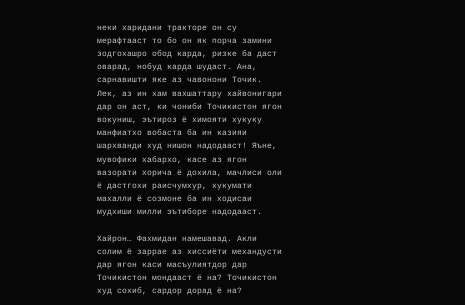неки харидани тракторе он су мерафтааст то бо он як порча замини зодгохашро обод карда, ризке ба даст оварад, нобуд карда шудаст. Ана, сарнавишти яке аз чавонони Точик. Лек, аз ин хам вахшаттару хайвонигари дар он аст, ки чониби Точикистон ягон вокуниш, эътироз ё химояти хукуку манфиатхо вобаста ба ин казияи шархванди худ нишон надодааст! Яъне, мувофики хабархо, касе аз ягон вазорати хорича ё дохила, мачлиси оли ё дастгохи раисчумхур, хукумати махалли ё созмоне ба ин ходисаи мудхиши милли эътиборе надодааст.

Хайрон… Фахмидан намешавад. Акли солим ё заррае аз хиссиёти механдусти дар ягон каси масъулиятдор дар Точикистон мондааст ё на? Точикистон худ сохиб, сардор дорад ё на?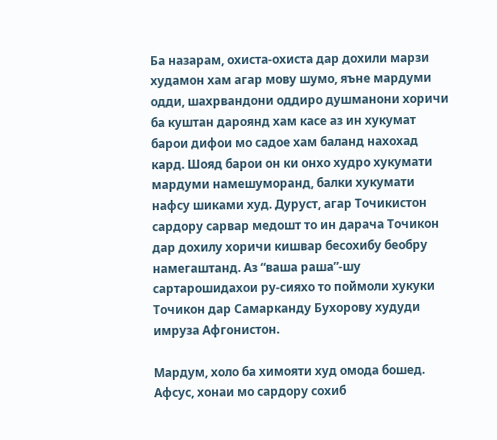Ба назарам, охиста-охиста дар дохили марзи худамон хам агар мову шумо, яъне мардуми одди, шахрвандони оддиро душманони хоричи ба куштан дароянд хам касе аз ин хукумат барои дифои мо садое хам баланд нахохад кард. Шояд барои он ки онхо худро хукумати мардуми намешуморанд, балки хукумати нафсу шиками худ. Дуруст, агар Точикистон сардору сарвар медошт то ин дарача Точикон дар дохилу хоричи кишвар бесохибу беобру намегаштанд. Аз “ваша раша”-шу сартарошидахои ру-сияхо то поймоли хукуки Точикон дар Самарканду Бухорову худуди имруза Афгонистон.

Мардум, холо ба химояти худ омода бошед. Афсус, хонаи мо сардору сохиб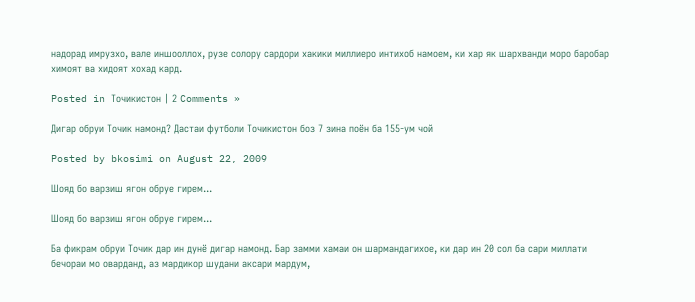надорад имрузхо, вале иншооллох, рузе солору сардори хакики миллиеро интихоб намоем, ки хар як шархванди моро баробар химоят ва хидоят хохад кард.

Posted in Точикистон | 2 Comments »

Дигар обруи Точик намонд? Дастаи футболи Точикистон боз 7 зина поён ба 155-ум чой

Posted by bkosimi on August 22, 2009

Шояд бо варзиш ягон обруе гирем...

Шояд бо варзиш ягон обруе гирем...

Ба фикрам обруи Точик дар ин дунё дигар намонд. Бар замми хамаи он шармандагихое, ки дар ин 20 сол ба сари миллати бечораи мо оварданд, аз мардикор шудани аксари мардум,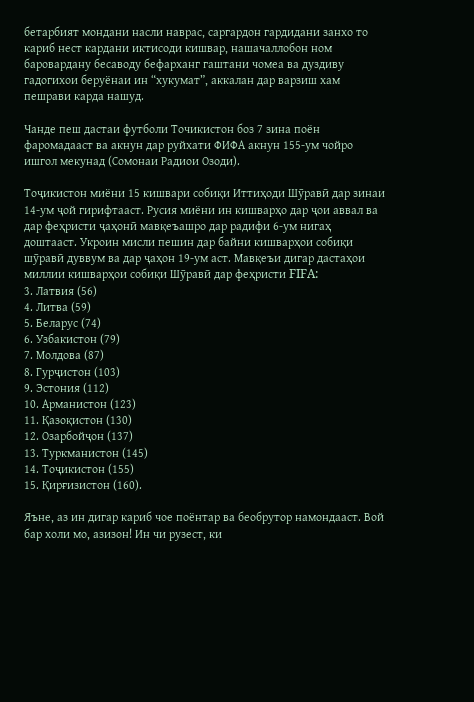бетарбият мондани насли наврас, саргардон гардидани занхо то кариб нест кардани иктисоди кишвар, нашачаллобон ном баровардану бесаводу бефарханг гаштани чомеа ва дуздиву гадогихои беруёнаи ин “хукумат”, аккалан дар варзиш хам пешрави карда нашуд.

Чанде пеш дастаи футболи Точикистон боз 7 зина поён фаромадааст ва акнун дар руйхати ФИФА акнун 155-ум чойро ишгол мекунад (Сомонаи Радиои Озоди).

Тоҷикистон миёни 15 кишвари собиқи Иттиҳоди Шӯравӣ дар зинаи 14-ум ҷой гирифтааст. Русия миёни ин кишварҳо дар ҷои аввал ва дар феҳристи ҷаҳонӣ мавқеъашро дар радифи 6-ум нигаҳ доштааст. Укроин мисли пешин дар байни кишварҳои собиқи шӯравӣ дуввум ва дар ҷаҳон 19-ум аст. Мавқеъи дигар дастаҳои миллии кишварҳои собиқи Шӯравӣ дар феҳристи FIFA:
3. Латвия (56)
4. Литва (59)
5. Беларус (74)
6. Узбакистон (79)
7. Молдова (87)
8. Гурҷистон (103)
9. Эстония (112)
10. Арманистон (123)
11. Қазоқистон (130)
12. Озарбойҷон (137)
13. Туркманистон (145)
14. Тоҷикистон (155)
15. Қирғизистон (160).

Яъне, аз ин дигар кариб чое поёнтар ва беобрутор намондааст. Вой бар холи мо, азизон! Ин чи рузест, ки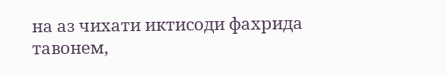на аз чихати иктисоди фахрида тавонем,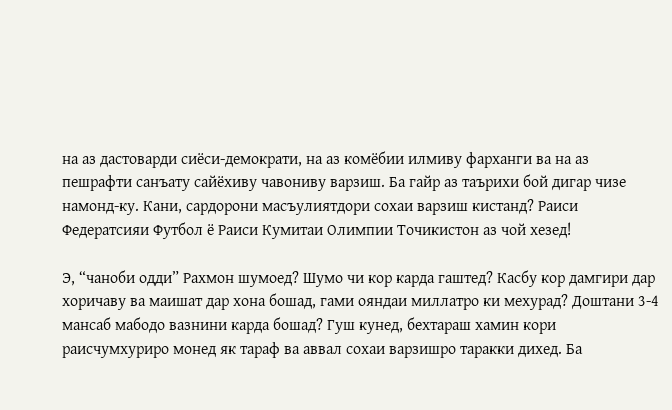на аз дастоварди сиёси-демократи, на аз комёбии илмиву фарханги ва на аз пешрафти санъату сайёхиву чавониву варзиш. Ба гайр аз таърихи бой дигар чизе намонд-ку. Кани, сардорони масъулиятдори сохаи варзиш кистанд? Раиси Федератсияи Футбол ё Раиси Кумитаи Олимпии Точикистон аз чой хезед!

Э, “чаноби одди” Рахмон шумоед? Шумо чи кор карда гаштед? Касбу кор дамгири дар хоричаву ва маишат дар хона бошад, гами ояндаи миллатро ки мехурад? Доштани 3-4 мансаб мабодо вазнини карда бошад? Гуш кунед, бехтараш хамин кори раисчумхуриро монед як тараф ва аввал сохаи варзишро таракки дихед. Ба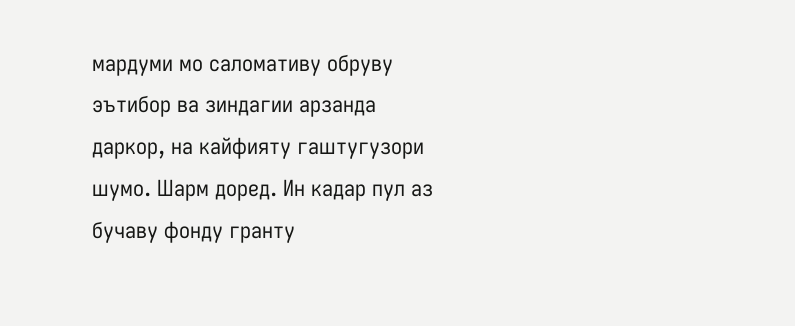мардуми мо саломативу обруву эътибор ва зиндагии арзанда даркор, на кайфияту гаштугузори шумо. Шарм доред. Ин кадар пул аз бучаву фонду гранту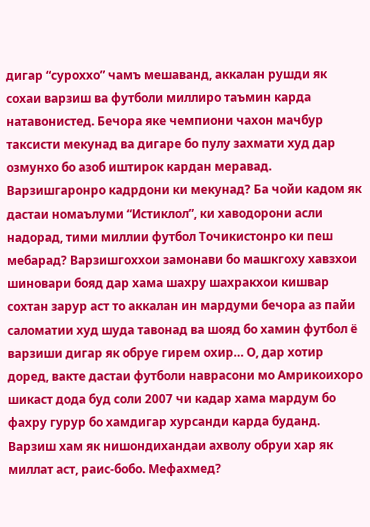дигар “суроххо” чамъ мешаванд, аккалан рушди як сохаи варзиш ва футболи миллиро таъмин карда натавонистед. Бечора яке чемпиони чахон мачбур таксисти мекунад ва дигаре бо пулу захмати худ дар озмунхо бо азоб иштирок кардан меравад. Варзишгаронро кадрдони ки мекунад? Ба чойи кадом як дастаи номаълуми “Истиклол”, ки хаводорони асли надорад, тими миллии футбол Точикистонро ки пеш мебарад? Варзишгоххои замонави бо машкгоху хавзхои шиновари бояд дар хама шахру шахракхои кишвар сохтан зарур аст то аккалан ин мардуми бечора аз пайи саломатии худ шуда тавонад ва шояд бо хамин футбол ё варзиши дигар як обруе гирем охир… О, дар хотир доред, вакте дастаи футболи наврасони мо Амрикоихоро шикаст дода буд соли 2007 чи кадар хама мардум бо фахру гурур бо хамдигар хурсанди карда буданд. Варзиш хам як нишондихандаи ахволу обруи хар як миллат аст, раис-бобо. Мефахмед?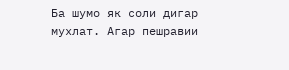Ба шумо як соли дигар мухлат. Агар пешравии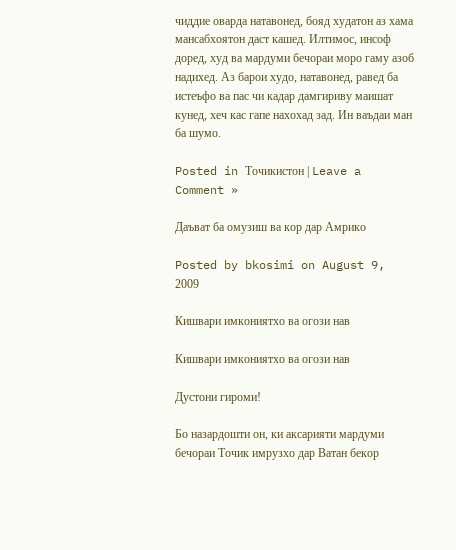чиддие оварда натавонед, бояд худатон аз хама мансабхоятон даст кашед. Илтимос, инсоф доред, худ ва мардуми бечораи моро гаму азоб надихед. Аз барои худо, натавонед, равед ба истеъфо ва пас чи кадар дамгириву маишат кунед, хеч кас гапе нахохад зад. Ин ваъдаи ман ба шумо.

Posted in Точикистон | Leave a Comment »

Даъват ба омузиш ва кор дар Амрико

Posted by bkosimi on August 9, 2009

Кишвари имкониятхо ва огози нав

Кишвари имкониятхо ва огози нав

Дустони гироми!

Бо назардошти он, ки аксарияти мардуми бечораи Точик имрузхо дар Ватан бекор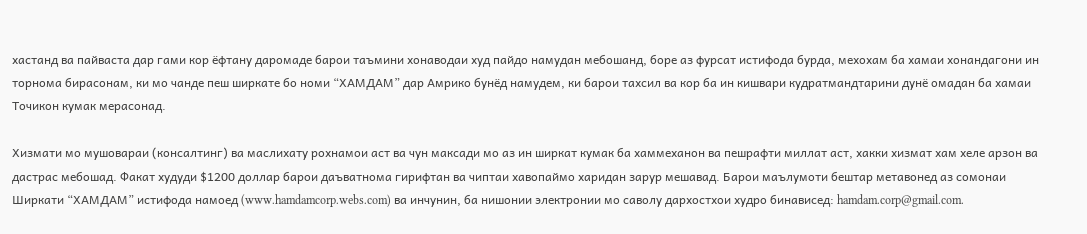хастанд ва пайваста дар гами кор ёфтану даромаде барои таъмини хонаводаи худ пайдо намудан мебошанд, боре аз фурсат истифода бурда, мехохам ба хамаи хонандагони ин торнома бирасонам, ки мо чанде пеш ширкате бо номи “ХАМДАМ” дар Амрико бунёд намудем, ки барои тахсил ва кор ба ин кишвари кудратмандтарини дунё омадан ба хамаи Точикон кумак мерасонад.

Хизмати мо мушовараи (консалтинг) ва маслихату рохнамои аст ва чун максади мо аз ин ширкат кумак ба хаммеханон ва пешрафти миллат аст, хакки хизмат хам хеле арзон ва дастрас мебошад. Факат худуди $1200 доллар барои даъватнома гирифтан ва чиптаи хавопаймо харидан зарур мешавад. Барои маълумоти бештар метавонед аз сомонаи Ширкати “ХАМДАМ” истифода намоед (www.hamdamcorp.webs.com) ва инчунин, ба нишонии электронии мо саволу дархостхои худро бинависед: hamdam.corp@gmail.com.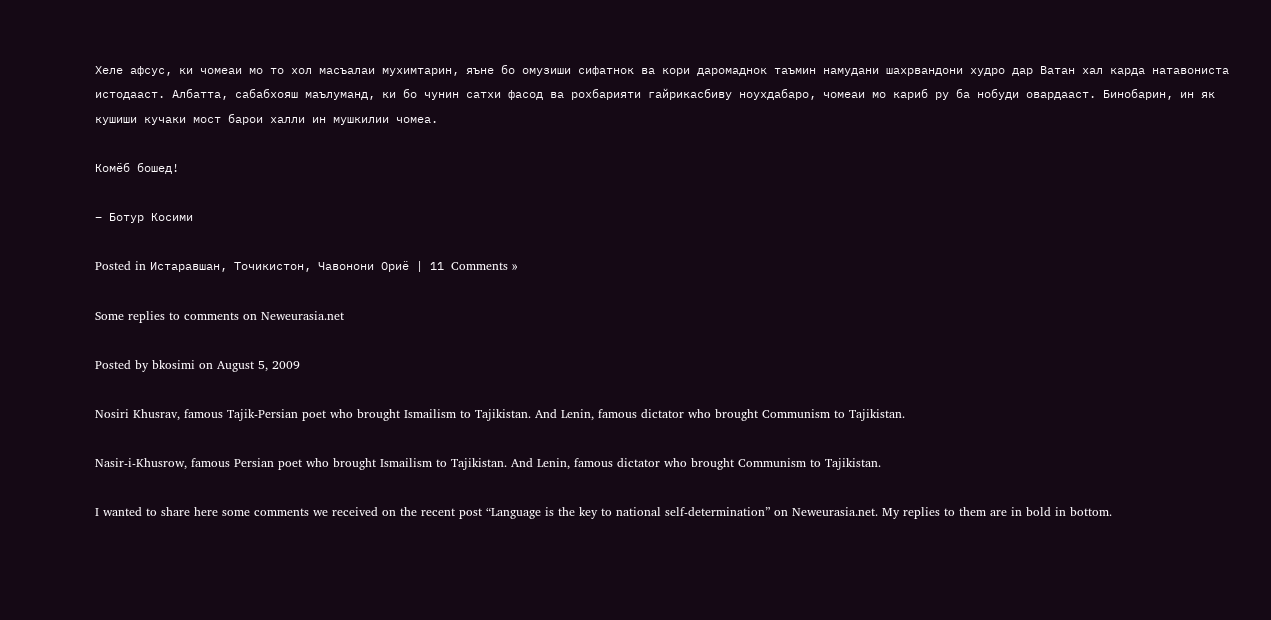Хеле афсус, ки чомеаи мо то хол масъалаи мухимтарин, яъне бо омузиши сифатнок ва кори даромаднок таъмин намудани шахрвандони худро дар Ватан хал карда натавониста истодааст. Албатта, сабабхояш маълуманд, ки бо чунин сатхи фасод ва рохбарияти гайрикасбиву ноухдабаро, чомеаи мо кариб ру ба нобуди овардааст. Бинобарин, ин як кушиши кучаки мост барои халли ин мушкилии чомеа.

Комёб бошед!

– Ботур Косими

Posted in Истаравшан, Точикистон, Чавонони Ориё | 11 Comments »

Some replies to comments on Neweurasia.net

Posted by bkosimi on August 5, 2009

Nosiri Khusrav, famous Tajik-Persian poet who brought Ismailism to Tajikistan. And Lenin, famous dictator who brought Communism to Tajikistan.

Nasir-i-Khusrow, famous Persian poet who brought Ismailism to Tajikistan. And Lenin, famous dictator who brought Communism to Tajikistan.

I wanted to share here some comments we received on the recent post “Language is the key to national self-determination” on Neweurasia.net. My replies to them are in bold in bottom.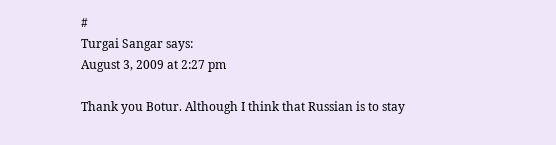#
Turgai Sangar says:
August 3, 2009 at 2:27 pm

Thank you Botur. Although I think that Russian is to stay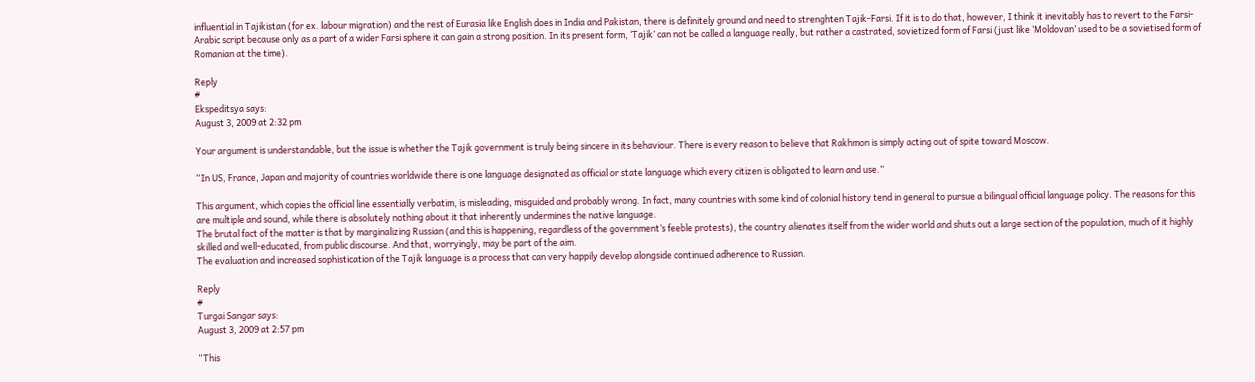influential in Tajikistan (for ex. labour migration) and the rest of Eurasia like English does in India and Pakistan, there is definitely ground and need to strenghten Tajik-Farsi. If it is to do that, however, I think it inevitably has to revert to the Farsi-Arabic script because only as a part of a wider Farsi sphere it can gain a strong position. In its present form, ‘Tajik’ can not be called a language really, but rather a castrated, sovietized form of Farsi (just like ‘Moldovan’ used to be a sovietised form of Romanian at the time).

Reply
#
Ekspeditsya says:
August 3, 2009 at 2:32 pm

Your argument is understandable, but the issue is whether the Tajik government is truly being sincere in its behaviour. There is every reason to believe that Rakhmon is simply acting out of spite toward Moscow.

“In US, France, Japan and majority of countries worldwide there is one language designated as official or state language which every citizen is obligated to learn and use.”

This argument, which copies the official line essentially verbatim, is misleading, misguided and probably wrong. In fact, many countries with some kind of colonial history tend in general to pursue a bilingual official language policy. The reasons for this are multiple and sound, while there is absolutely nothing about it that inherently undermines the native language.
The brutal fact of the matter is that by marginalizing Russian (and this is happening, regardless of the government’s feeble protests), the country alienates itself from the wider world and shuts out a large section of the population, much of it highly skilled and well-educated, from public discourse. And that, worryingly, may be part of the aim.
The evaluation and increased sophistication of the Tajik language is a process that can very happily develop alongside continued adherence to Russian.

Reply
#
Turgai Sangar says:
August 3, 2009 at 2:57 pm

“This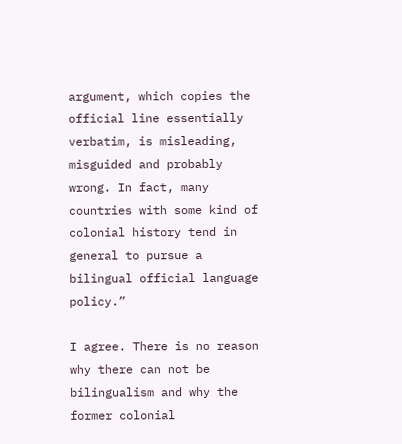argument, which copies the official line essentially verbatim, is misleading, misguided and probably wrong. In fact, many countries with some kind of colonial history tend in general to pursue a bilingual official language policy.”

I agree. There is no reason why there can not be bilingualism and why the former colonial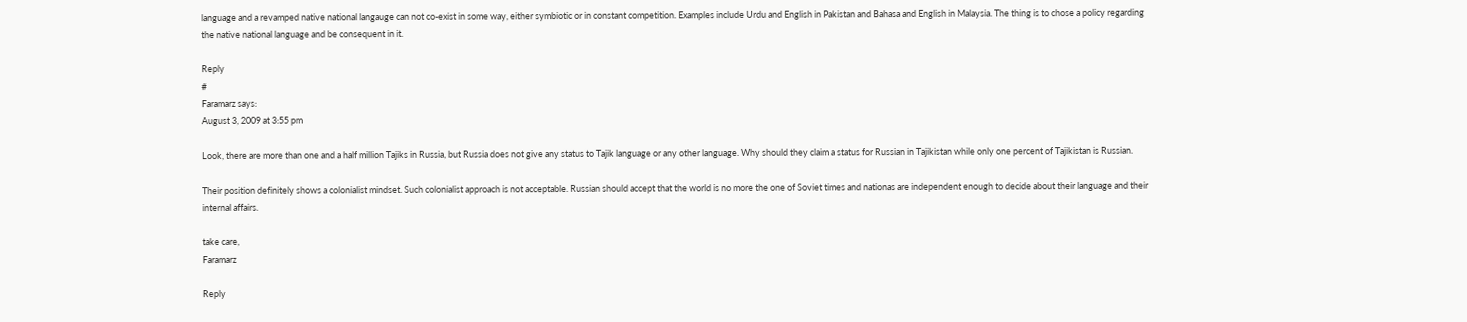language and a revamped native national langauge can not co-exist in some way, either symbiotic or in constant competition. Examples include Urdu and English in Pakistan and Bahasa and English in Malaysia. The thing is to chose a policy regarding the native national language and be consequent in it.

Reply
#
Faramarz says:
August 3, 2009 at 3:55 pm

Look, there are more than one and a half million Tajiks in Russia, but Russia does not give any status to Tajik language or any other language. Why should they claim a status for Russian in Tajikistan while only one percent of Tajikistan is Russian.

Their position definitely shows a colonialist mindset. Such colonialist approach is not acceptable. Russian should accept that the world is no more the one of Soviet times and nationas are independent enough to decide about their language and their internal affairs.

take care,
Faramarz

Reply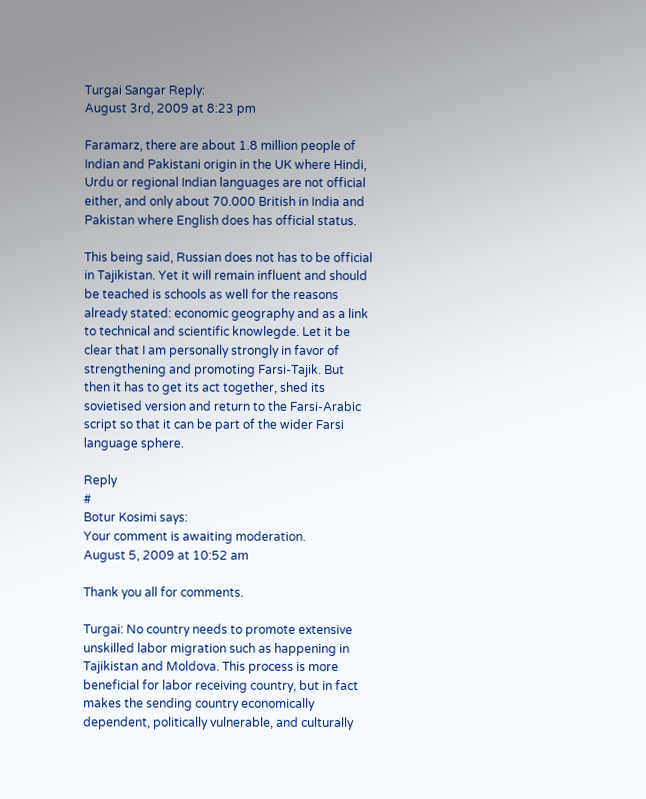Turgai Sangar Reply:
August 3rd, 2009 at 8:23 pm

Faramarz, there are about 1.8 million people of Indian and Pakistani origin in the UK where Hindi, Urdu or regional Indian languages are not official either, and only about 70.000 British in India and Pakistan where English does has official status.

This being said, Russian does not has to be official in Tajikistan. Yet it will remain influent and should be teached is schools as well for the reasons already stated: economic geography and as a link to technical and scientific knowlegde. Let it be clear that I am personally strongly in favor of strengthening and promoting Farsi-Tajik. But then it has to get its act together, shed its sovietised version and return to the Farsi-Arabic script so that it can be part of the wider Farsi language sphere.

Reply
#
Botur Kosimi says:
Your comment is awaiting moderation.
August 5, 2009 at 10:52 am

Thank you all for comments.

Turgai: No country needs to promote extensive unskilled labor migration such as happening in Tajikistan and Moldova. This process is more beneficial for labor receiving country, but in fact makes the sending country economically dependent, politically vulnerable, and culturally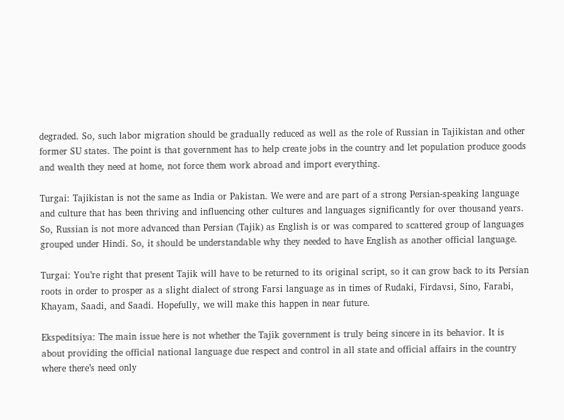degraded. So, such labor migration should be gradually reduced as well as the role of Russian in Tajikistan and other former SU states. The point is that government has to help create jobs in the country and let population produce goods and wealth they need at home, not force them work abroad and import everything.

Turgai: Tajikistan is not the same as India or Pakistan. We were and are part of a strong Persian-speaking language and culture that has been thriving and influencing other cultures and languages significantly for over thousand years. So, Russian is not more advanced than Persian (Tajik) as English is or was compared to scattered group of languages grouped under Hindi. So, it should be understandable why they needed to have English as another official language.

Turgai: You’re right that present Tajik will have to be returned to its original script, so it can grow back to its Persian roots in order to prosper as a slight dialect of strong Farsi language as in times of Rudaki, Firdavsi, Sino, Farabi, Khayam, Saadi, and Saadi. Hopefully, we will make this happen in near future.

Ekspeditsiya: The main issue here is not whether the Tajik government is truly being sincere in its behavior. It is about providing the official national language due respect and control in all state and official affairs in the country where there’s need only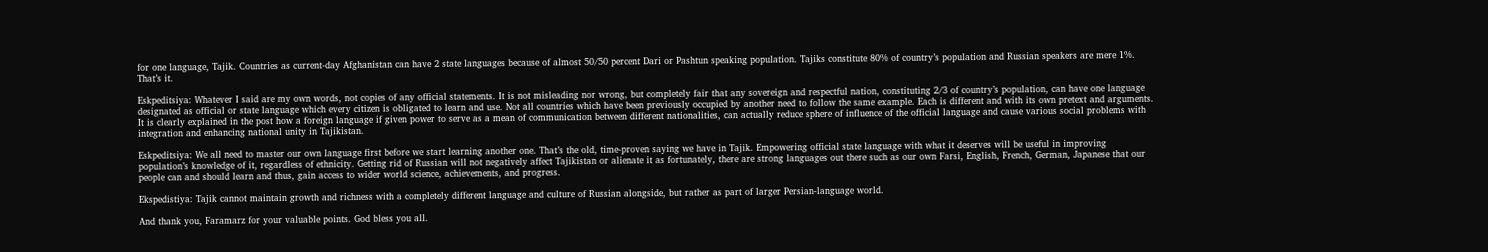for one language, Tajik. Countries as current-day Afghanistan can have 2 state languages because of almost 50/50 percent Dari or Pashtun speaking population. Tajiks constitute 80% of country’s population and Russian speakers are mere 1%. That’s it.

Eskpeditsiya: Whatever I said are my own words, not copies of any official statements. It is not misleading nor wrong, but completely fair that any sovereign and respectful nation, constituting 2/3 of country’s population, can have one language designated as official or state language which every citizen is obligated to learn and use. Not all countries which have been previously occupied by another need to follow the same example. Each is different and with its own pretext and arguments. It is clearly explained in the post how a foreign language if given power to serve as a mean of communication between different nationalities, can actually reduce sphere of influence of the official language and cause various social problems with integration and enhancing national unity in Tajikistan.

Eskpeditsiya: We all need to master our own language first before we start learning another one. That’s the old, time-proven saying we have in Tajik. Empowering official state language with what it deserves will be useful in improving population’s knowledge of it, regardless of ethnicity. Getting rid of Russian will not negatively affect Tajikistan or alienate it as fortunately, there are strong languages out there such as our own Farsi, English, French, German, Japanese that our people can and should learn and thus, gain access to wider world science, achievements, and progress.

Ekspedistiya: Tajik cannot maintain growth and richness with a completely different language and culture of Russian alongside, but rather as part of larger Persian-language world.

And thank you, Faramarz for your valuable points. God bless you all.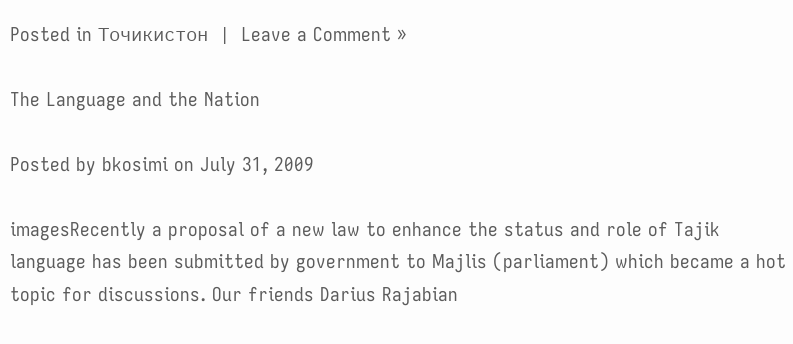Posted in Точикистон | Leave a Comment »

The Language and the Nation

Posted by bkosimi on July 31, 2009

imagesRecently a proposal of a new law to enhance the status and role of Tajik language has been submitted by government to Majlis (parliament) which became a hot topic for discussions. Our friends Darius Rajabian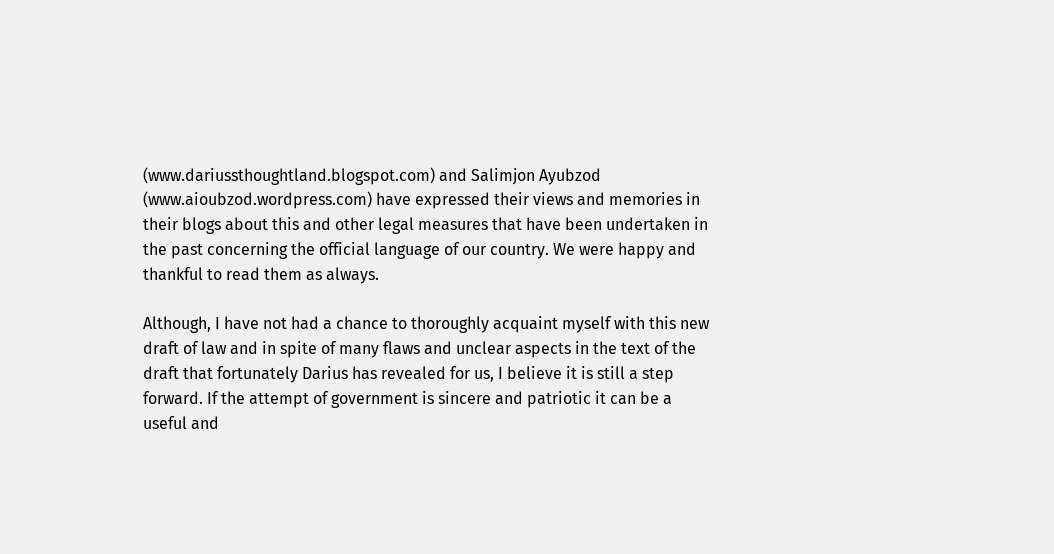(www.dariussthoughtland.blogspot.com) and Salimjon Ayubzod (www.aioubzod.wordpress.com) have expressed their views and memories in their blogs about this and other legal measures that have been undertaken in the past concerning the official language of our country. We were happy and thankful to read them as always.

Although, I have not had a chance to thoroughly acquaint myself with this new draft of law and in spite of many flaws and unclear aspects in the text of the draft that fortunately Darius has revealed for us, I believe it is still a step forward. If the attempt of government is sincere and patriotic it can be a useful and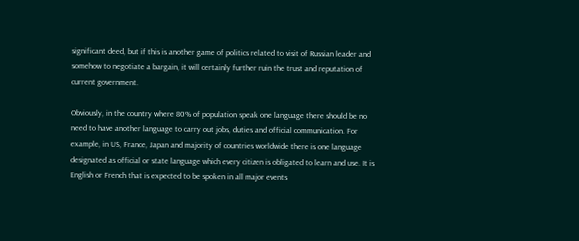significant deed, but if this is another game of politics related to visit of Russian leader and somehow to negotiate a bargain, it will certainly further ruin the trust and reputation of current government.

Obviously, in the country where 80% of population speak one language there should be no need to have another language to carry out jobs, duties and official communication. For example, in US, France, Japan and majority of countries worldwide there is one language designated as official or state language which every citizen is obligated to learn and use. It is English or French that is expected to be spoken in all major events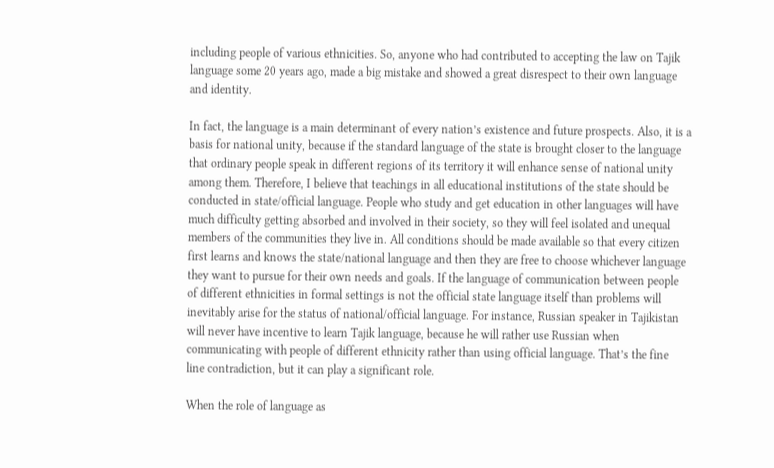including people of various ethnicities. So, anyone who had contributed to accepting the law on Tajik language some 20 years ago, made a big mistake and showed a great disrespect to their own language and identity.

In fact, the language is a main determinant of every nation’s existence and future prospects. Also, it is a basis for national unity, because if the standard language of the state is brought closer to the language that ordinary people speak in different regions of its territory it will enhance sense of national unity among them. Therefore, I believe that teachings in all educational institutions of the state should be conducted in state/official language. People who study and get education in other languages will have much difficulty getting absorbed and involved in their society, so they will feel isolated and unequal members of the communities they live in. All conditions should be made available so that every citizen first learns and knows the state/national language and then they are free to choose whichever language they want to pursue for their own needs and goals. If the language of communication between people of different ethnicities in formal settings is not the official state language itself than problems will inevitably arise for the status of national/official language. For instance, Russian speaker in Tajikistan will never have incentive to learn Tajik language, because he will rather use Russian when communicating with people of different ethnicity rather than using official language. That’s the fine line contradiction, but it can play a significant role.

When the role of language as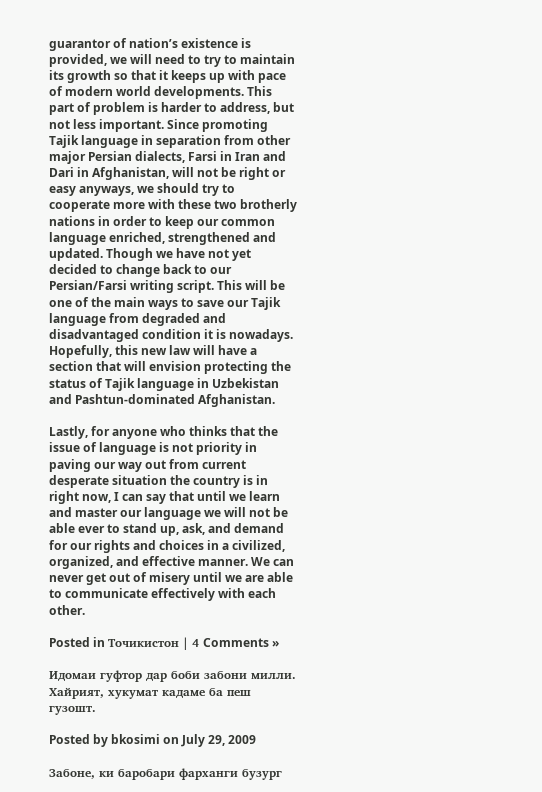guarantor of nation’s existence is provided, we will need to try to maintain its growth so that it keeps up with pace of modern world developments. This part of problem is harder to address, but not less important. Since promoting Tajik language in separation from other major Persian dialects, Farsi in Iran and Dari in Afghanistan, will not be right or easy anyways, we should try to cooperate more with these two brotherly nations in order to keep our common language enriched, strengthened and updated. Though we have not yet decided to change back to our Persian/Farsi writing script. This will be one of the main ways to save our Tajik language from degraded and disadvantaged condition it is nowadays. Hopefully, this new law will have a section that will envision protecting the status of Tajik language in Uzbekistan and Pashtun-dominated Afghanistan.

Lastly, for anyone who thinks that the issue of language is not priority in paving our way out from current desperate situation the country is in right now, I can say that until we learn and master our language we will not be able ever to stand up, ask, and demand for our rights and choices in a civilized, organized, and effective manner. We can never get out of misery until we are able to communicate effectively with each other.

Posted in Точикистон | 4 Comments »

Идомаи гуфтор дар боби забони милли. Хайрият, хукумат кадаме ба пеш гузошт.

Posted by bkosimi on July 29, 2009

Забоне, ки баробари фарханги бузург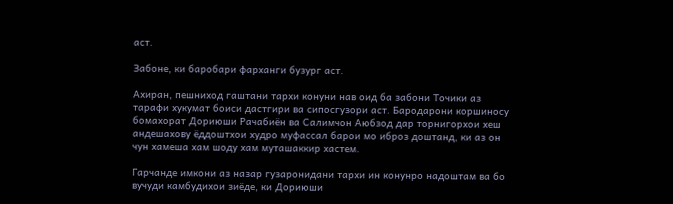аст.

Забоне, ки баробари фарханги бузург аст.

Ахиран, пешниход гаштани тархи конуни нав оид ба забони Точики аз тарафи хукумат боиси дастгири ва сипосгузори аст. Бародарони коршиносу бомахорат Дориюши Рачабиён ва Салимчон Аюбзод дар торнигорхои хеш андешахову ёддоштхои худро муфассал барои мо иброз доштанд, ки аз он чун хамеша хам шоду хам муташаккир хастем.

Гарчанде имкони аз назар гузаронидани тархи ин конунро надоштам ва бо вучуди камбудихои зиёде, ки Дориюши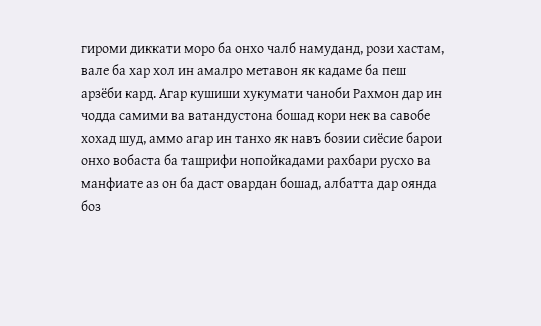гироми диккати моро ба онхо чалб намуданд, рози хастам, вале ба хар хол ин амалро метавон як кадаме ба пеш арзёби кард. Агар кушиши хукумати чаноби Рахмон дар ин чодда самими ва ватандустона бошад кори нек ва савобе хохад шуд, аммо агар ин танхо як навъ бозии сиёсие барои онхо вобаста ба ташрифи нопойкадами рахбари русхо ва манфиате аз он ба даст овардан бошад, албатта дар оянда боз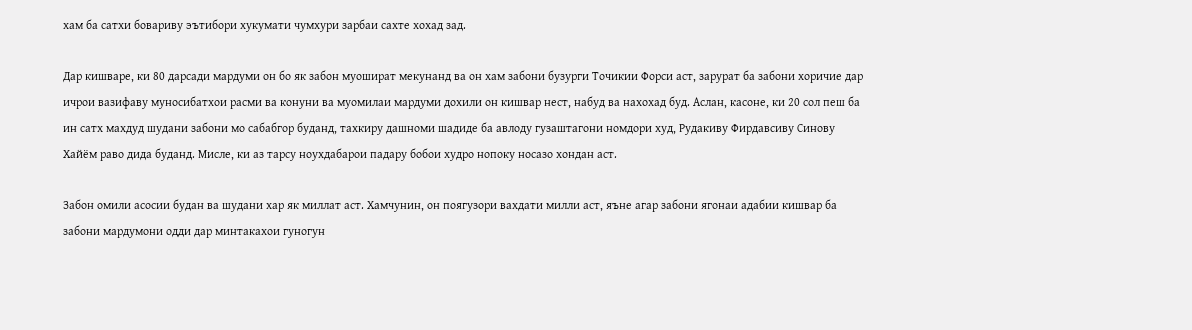хам ба сатхи бовариву эътибори хукумати чумхури зарбаи сахте хохад зад.

Дар кишваре, ки 80 дарсади мардуми он бо як забон муошират мекунанд ва он хам забони бузурги Точикии Форси аст, зарурат ба забони хоричие дар ичрои вазифаву муносибатхои расми ва конуни ва муомилаи мардуми дохили он кишвар нест, набуд ва нахохад буд. Аслан, касоне, ки 20 сол пеш ба ин сатх махдуд шудани забони мо сабабгор буданд, тахкиру дашноми шадиде ба авлоду гузаштагони номдори худ, Рудакиву Фирдавсиву Синову Хайём раво дида буданд. Мисле, ки аз тарсу ноухдабарои падару бобои худро нопоку носазо хондан аст.

Забон омили асосии будан ва шудани хар як миллат аст. Хамчунин, он поягузори вахдати милли аст, яъне агар забони ягонаи адабии кишвар ба забони мардумони одди дар минтакахои гуногун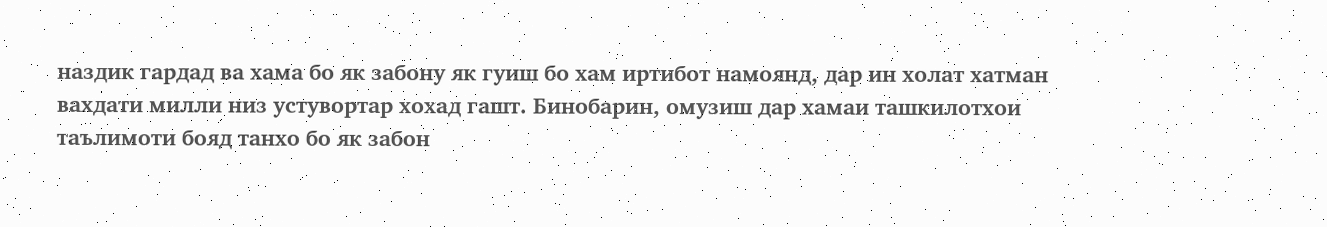наздик гардад ва хама бо як забону як гуиш бо хам иртибот намоянд, дар ин холат хатман вахдати милли низ устувортар хохад гашт. Бинобарин, омузиш дар хамаи ташкилотхои таълимоти бояд танхо бо як забон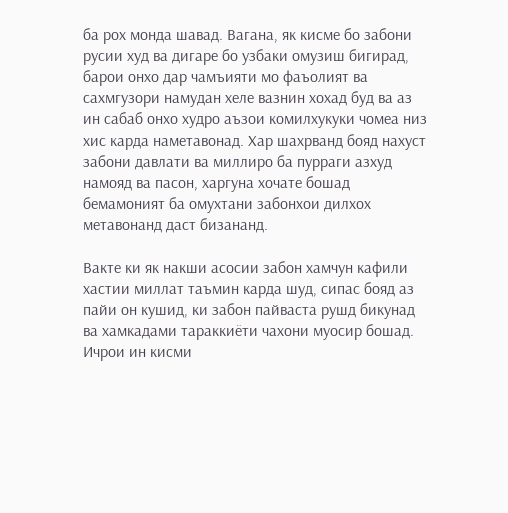ба рох монда шавад. Вагана, як кисме бо забони русии худ ва дигаре бо узбаки омузиш бигирад, барои онхо дар чамъияти мо фаъолият ва сахмгузори намудан хеле вазнин хохад буд ва аз ин сабаб онхо худро аъзои комилхукуки чомеа низ хис карда наметавонад. Хар шахрванд бояд нахуст забони давлати ва миллиро ба пурраги азхуд намояд ва пасон, харгуна хочате бошад бемамоният ба омухтани забонхои дилхох метавонанд даст бизананд.

Вакте ки як накши асосии забон хамчун кафили хастии миллат таъмин карда шуд, сипас бояд аз пайи он кушид, ки забон пайваста рушд бикунад ва хамкадами тараккиёти чахони муосир бошад. Ичрои ин кисми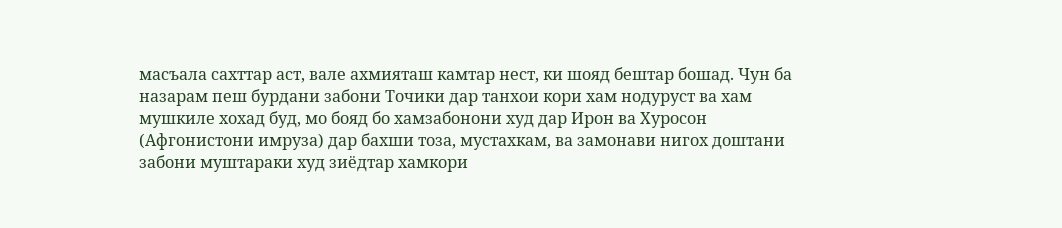масъала сахттар аст, вале ахмияташ камтар нест, ки шояд бештар бошад. Чун ба назарам пеш бурдани забони Точики дар танхои кори хам нодуруст ва хам мушкиле хохад буд, мо бояд бо хамзабонони худ дар Ирон ва Хуросон (Афгонистони имруза) дар бахши тоза, мустахкам, ва замонави нигох доштани забони муштараки худ зиёдтар хамкори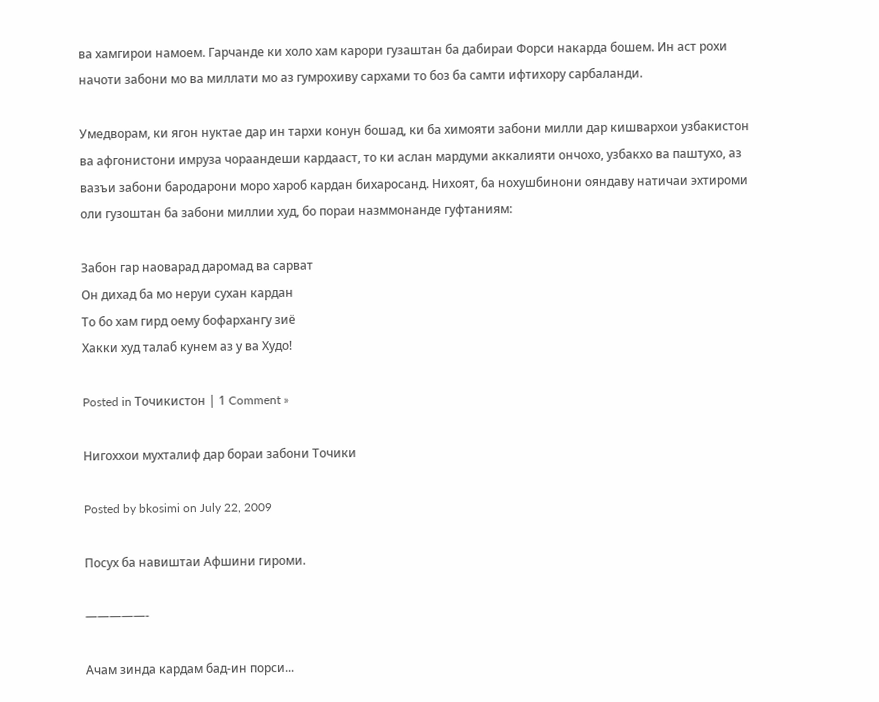ва хамгирои намоем. Гарчанде ки холо хам карори гузаштан ба дабираи Форси накарда бошем. Ин аст рохи начоти забони мо ва миллати мо аз гумрохиву сархами то боз ба самти ифтихору сарбаланди.

Умедворам, ки ягон нуктае дар ин тархи конун бошад, ки ба химояти забони милли дар кишвархои узбакистон ва афгонистони имруза чораандеши кардааст, то ки аслан мардуми аккалияти ончохо, узбакхо ва паштухо, аз вазъи забони бародарони моро хароб кардан бихаросанд. Нихоят, ба нохушбинони ояндаву натичаи эхтироми оли гузоштан ба забони миллии худ, бо пораи назммонанде гуфтаниям:

Забон гар наоварад даромад ва сарват
Он дихад ба мо неруи сухан кардан
То бо хам гирд оему бофархангу зиё
Хакки худ талаб кунем аз у ва Худо!

Posted in Точикистон | 1 Comment »

Нигоххои мухталиф дар бораи забони Точики

Posted by bkosimi on July 22, 2009

Посух ба навиштаи Афшини гироми.

—————-

Ачам зинда кардам бад-ин порси...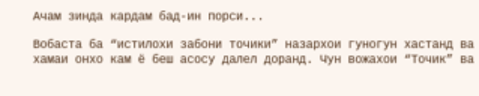Ачам зинда кардам бад-ин порси...

Вобаста ба “истилохи забони точики” назархои гуногун хастанд ва хамаи онхо кам ё беш асосу далел доранд. Чун вожахои “Точик” ва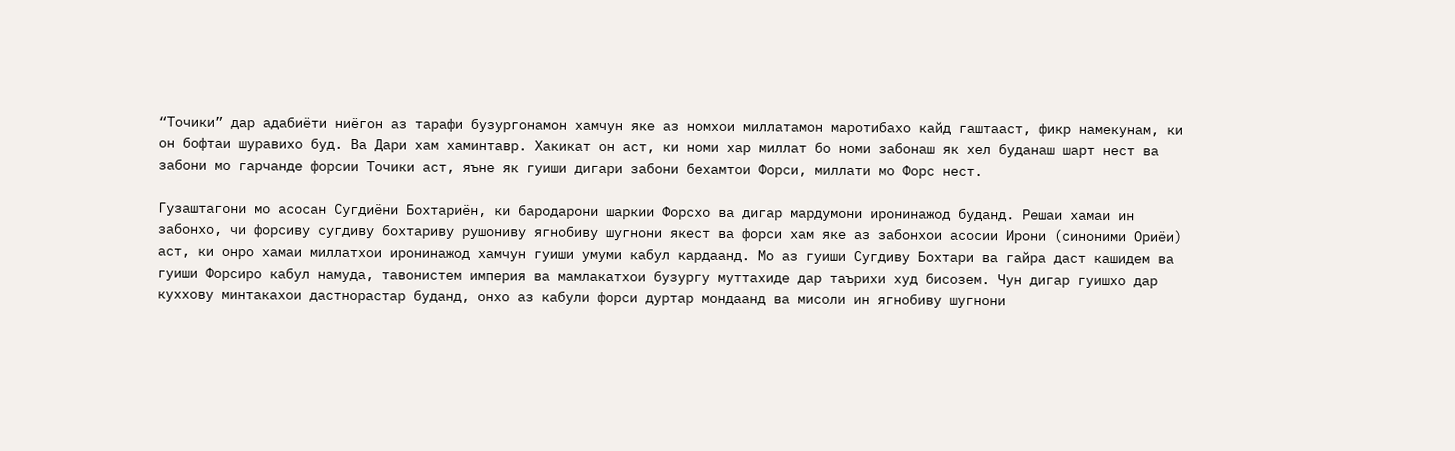“Точики” дар адабиёти ниёгон аз тарафи бузургонамон хамчун яке аз номхои миллатамон маротибахо кайд гаштааст, фикр намекунам, ки он бофтаи шуравихо буд. Ва Дари хам хаминтавр. Хакикат он аст, ки номи хар миллат бо номи забонаш як хел буданаш шарт нест ва забони мо гарчанде форсии Точики аст, яъне як гуиши дигари забони бехамтои Форси, миллати мо Форс нест.

Гузаштагони мо асосан Сугдиёни Бохтариён, ки бародарони шаркии Форсхо ва дигар мардумони иронинажод буданд. Решаи хамаи ин забонхо, чи форсиву сугдиву бохтариву рушониву ягнобиву шугнони якест ва форси хам яке аз забонхои асосии Ирони (синоними Ориёи) аст, ки онро хамаи миллатхои иронинажод хамчун гуиши умуми кабул кардаанд. Мо аз гуиши Сугдиву Бохтари ва гайра даст кашидем ва гуиши Форсиро кабул намуда, тавонистем империя ва мамлакатхои бузургу муттахиде дар таърихи худ бисозем. Чун дигар гуишхо дар куххову минтакахои дастнорастар буданд, онхо аз кабули форси дуртар мондаанд ва мисоли ин ягнобиву шугнони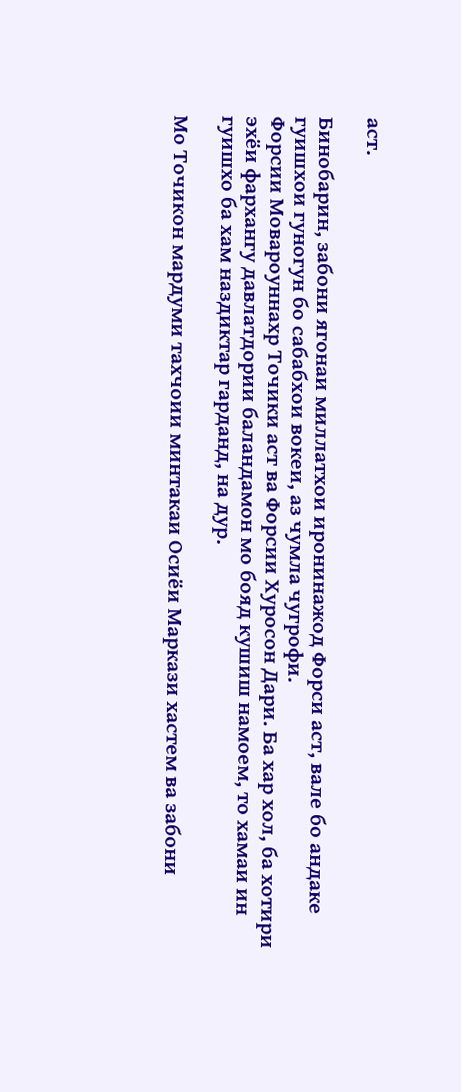аст.

Бинобарин, забони ягонаи миллатхои иронинажод Форси аст, вале бо андаке гуишхои гуногун бо сабабхои вокеи, аз чумла чугрофи.
Форсии Мовароуннахр Точики аст ва Форсии Хуросон Дари. Ба хар хол, ба хотири эхёи фархангу давлатдории баландамон мо бояд кушиш намоем, то хамаи ин гуишхо ба хам наздиктар гарданд, на дур.

Мо Точикон мардуми тахчоии минтакаи Осиёи Маркази хастем ва забони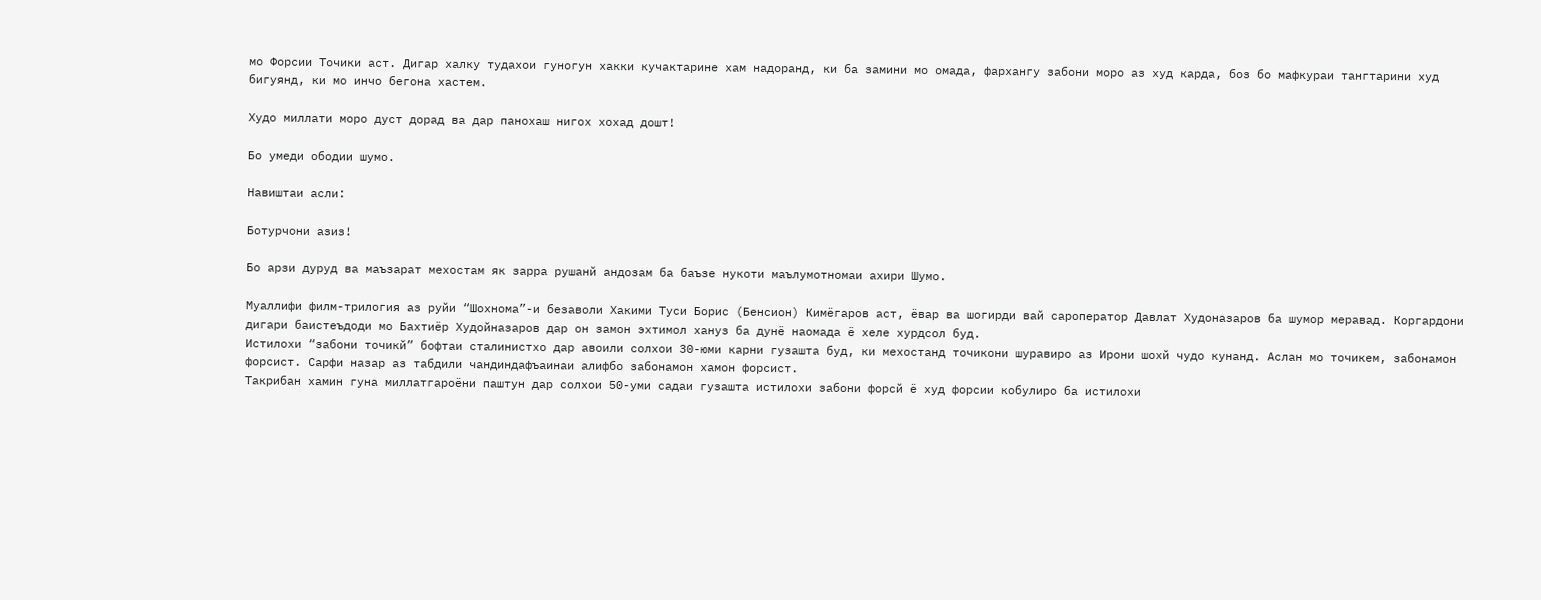мо Форсии Точики аст. Дигар халку тудахои гуногун хакки кучактарине хам надоранд, ки ба замини мо омада, фархангу забони моро аз худ карда, боз бо мафкураи тангтарини худ бигуянд, ки мо инчо бегона хастем.

Худо миллати моро дуст дорад ва дар панохаш нигох хохад дошт!

Бо умеди ободии шумо.

Навиштаи асли:

Ботурчони азиз!

Бо арзи дуруд ва маъзарат мехостам як зарра рушанй андозам ба баъзе нукоти маълумотномаи ахири Шумо.

Муаллифи филм-трилогия аз руйи “Шохнома”-и безаволи Хакими Туси Борис (Бенсион) Кимёгаров аст, ёвар ва шогирди вай сароператор Давлат Худоназаров ба шумор меравад. Коргардони дигари баистеъдоди мо Бахтиёр Худойназаров дар он замон эхтимол хануз ба дунё наомада ё хеле хурдсол буд.
Истилохи “забони точикй” бофтаи сталинистхо дар авоили солхои 30-юми карни гузашта буд, ки мехостанд точикони шуравиро аз Ирони шохй чудо кунанд. Аслан мо точикем, забонамон форсист. Сарфи назар аз табдили чандиндафъаинаи алифбо забонамон хамон форсист.
Такрибан хамин гуна миллатгароёни паштун дар солхои 50-уми садаи гузашта истилохи забони форсй ё худ форсии кобулиро ба истилохи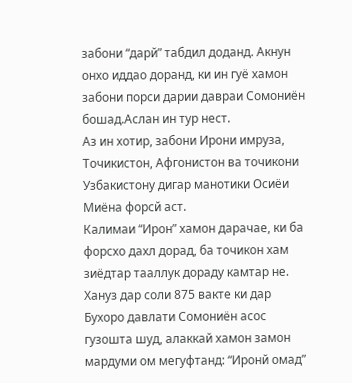забони “дарй” табдил доданд. Акнун онхо иддао доранд, ки ин гуё хамон забони порси дарии давраи Сомониён бошад.Аслан ин тур нест.
Аз ин хотир, забони Ирони имруза, Точикистон, Афгонистон ва точикони Узбакистону дигар манотики Осиёи Миёна форсй аст.
Калимаи “Ирон” хамон дарачае, ки ба форсхо дахл дорад, ба точикон хам зиёдтар тааллук дораду камтар не. Хануз дар соли 875 вакте ки дар Бухоро давлати Сомониён асос гузошта шуд, алаккай хамон замон мардуми ом мегуфтанд: “Иронй омад”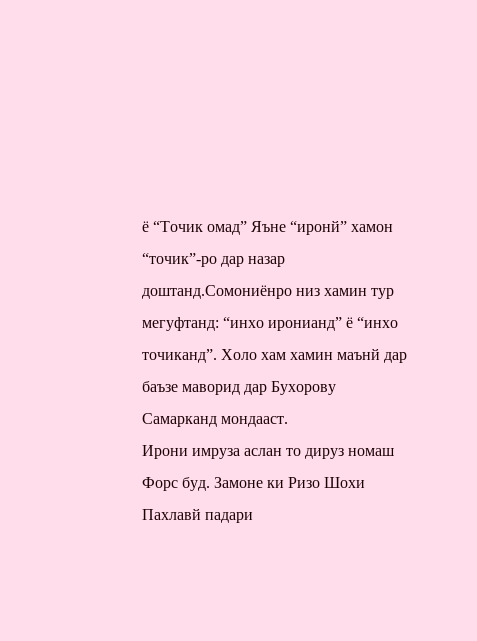ё “Точик омад” Яъне “иронй” хамон “точик”-ро дар назар доштанд.Сомониёнро низ хамин тур мегуфтанд: “инхо иронианд” ё “инхо точиканд”. Холо хам хамин маънй дар баъзе маворид дар Бухорову Самарканд мондааст.
Ирони имруза аслан то дируз номаш Форс буд. Замоне ки Ризо Шохи Пахлавй падари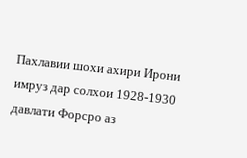Пахлавии шохи ахири Ирони имруз дар солхои 1928-1930 давлати Форсро аз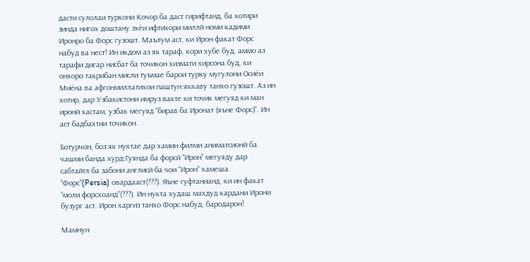дасти сулолаи туркони Кочор ба даст гирифтанд, ба хотири зинда нигох доштану эхёи ифтихори миллй номи кадими Иронро ба Форс гузошт. Маълум аст, ки Ирон факат Форс набуд ва нест! Ин икдом аз як тараф, кори хубе буд, аммо аз тарафи дигар нисбат ба точикон хизмати хирсона буд, ки онхоро такрибан мисли туъмае барои турку мугулони Осиёи Миёна ва афгонмиллатихои паштун яккаву танхо гузошт. Аз ин хотир, дар Узбакистони имруз вакте ки точик мегуяд ки ман иронй хастам, узбак мегуяд “бирав ба Иронат (яъне Форс)”. Ин аст бадбахтии точикон.

Ботурчон, боз як нуктае дар хамин филми аниматсионй ба чашми банда хурд:Гуянда ба форсй “Ирон” мегуяду дар сабтайтл ба забони англисй ба чои “Ирон” хамеша “Форс”(Persia) овардааст(???). Яъне гуфтанианд, ки ин факат “моли форсхоанд”(???). Ин нукта худаш махдуд кардани Ирони бузург аст. Ирон харгиз танхо Форс набуд, бародарон!

Мамнун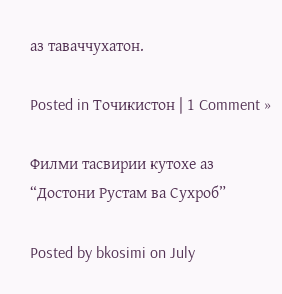аз таваччухатон.

Posted in Точикистон | 1 Comment »

Филми тасвирии кутохе аз “Достони Рустам ва Сухроб”

Posted by bkosimi on July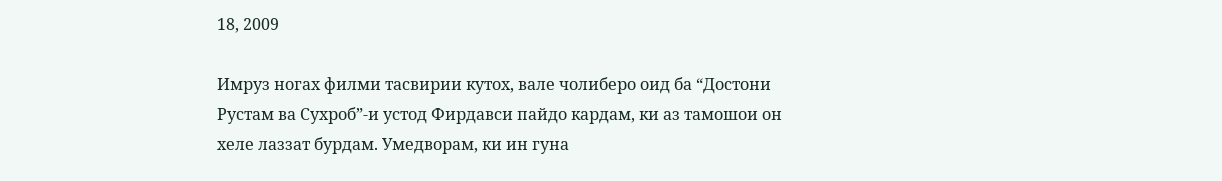18, 2009

Имруз ногах филми тасвирии кутох, вале чолиберо оид ба “Достони Рустам ва Сухроб”-и устод Фирдавси пайдо кардам, ки аз тамошои он хеле лаззат бурдам. Умедворам, ки ин гуна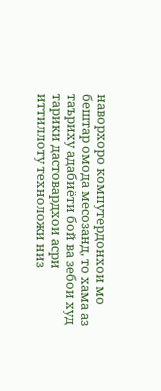наворхоро компутердонхои мо бештар омода месозанд, то хама аз таъриху адабиёти бой ва зебои худ тарики дастовардхои асри иттиллоту техноложи низ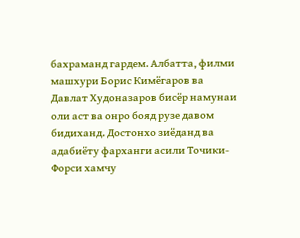бахраманд гардем. Албатта, филми машхури Борис Кимёгаров ва Давлат Худоназаров бисёр намунаи оли аст ва онро бояд рузе давом бидиханд. Достонхо зиёданд ва адабиёту фарханги асили Точики-Форси хамчу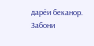дарёи беканор. Забони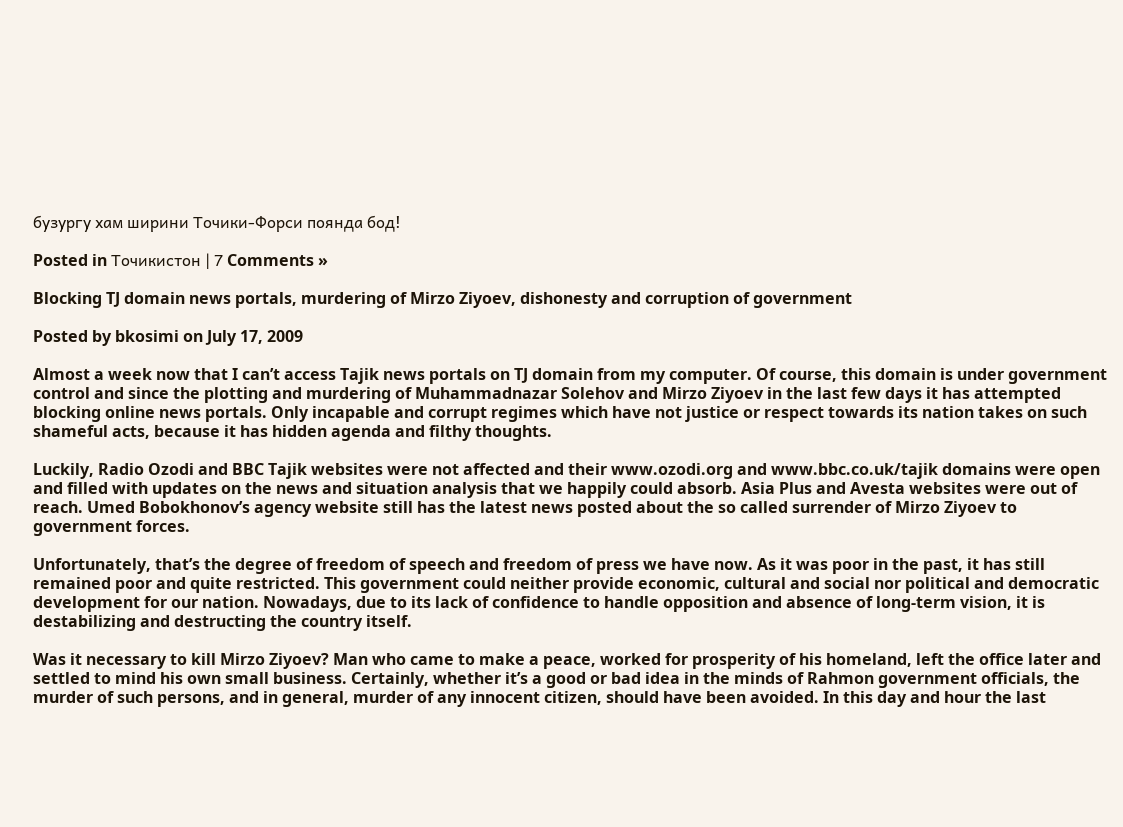бузургу хам ширини Точики-Форси поянда бод!

Posted in Точикистон | 7 Comments »

Blocking TJ domain news portals, murdering of Mirzo Ziyoev, dishonesty and corruption of government

Posted by bkosimi on July 17, 2009

Almost a week now that I can’t access Tajik news portals on TJ domain from my computer. Of course, this domain is under government control and since the plotting and murdering of Muhammadnazar Solehov and Mirzo Ziyoev in the last few days it has attempted blocking online news portals. Only incapable and corrupt regimes which have not justice or respect towards its nation takes on such shameful acts, because it has hidden agenda and filthy thoughts.

Luckily, Radio Ozodi and BBC Tajik websites were not affected and their www.ozodi.org and www.bbc.co.uk/tajik domains were open and filled with updates on the news and situation analysis that we happily could absorb. Asia Plus and Avesta websites were out of reach. Umed Bobokhonov’s agency website still has the latest news posted about the so called surrender of Mirzo Ziyoev to government forces.

Unfortunately, that’s the degree of freedom of speech and freedom of press we have now. As it was poor in the past, it has still remained poor and quite restricted. This government could neither provide economic, cultural and social nor political and democratic development for our nation. Nowadays, due to its lack of confidence to handle opposition and absence of long-term vision, it is destabilizing and destructing the country itself.

Was it necessary to kill Mirzo Ziyoev? Man who came to make a peace, worked for prosperity of his homeland, left the office later and settled to mind his own small business. Certainly, whether it’s a good or bad idea in the minds of Rahmon government officials, the murder of such persons, and in general, murder of any innocent citizen, should have been avoided. In this day and hour the last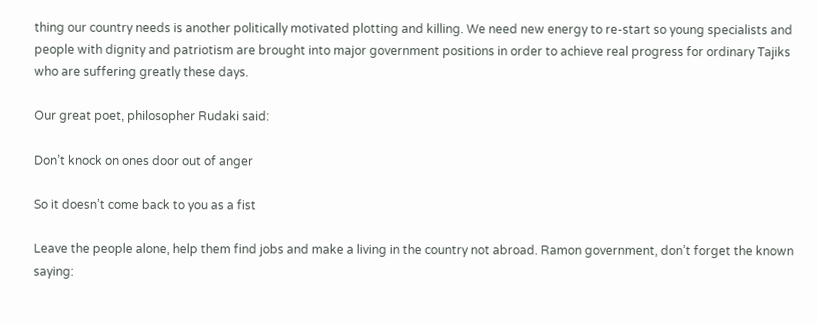thing our country needs is another politically motivated plotting and killing. We need new energy to re-start so young specialists and people with dignity and patriotism are brought into major government positions in order to achieve real progress for ordinary Tajiks who are suffering greatly these days.

Our great poet, philosopher Rudaki said:

Don’t knock on ones door out of anger

So it doesn’t come back to you as a fist

Leave the people alone, help them find jobs and make a living in the country not abroad. Ramon government, don’t forget the known saying: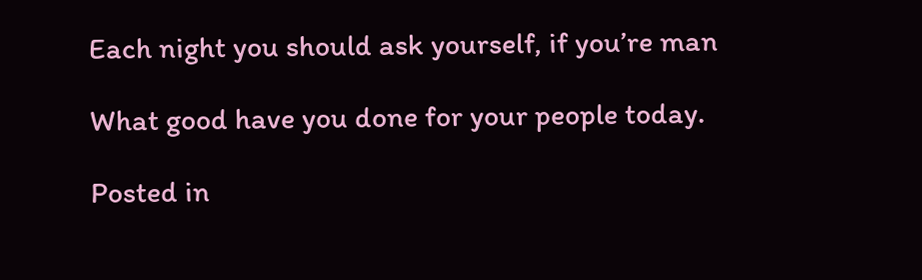Each night you should ask yourself, if you’re man

What good have you done for your people today.

Posted in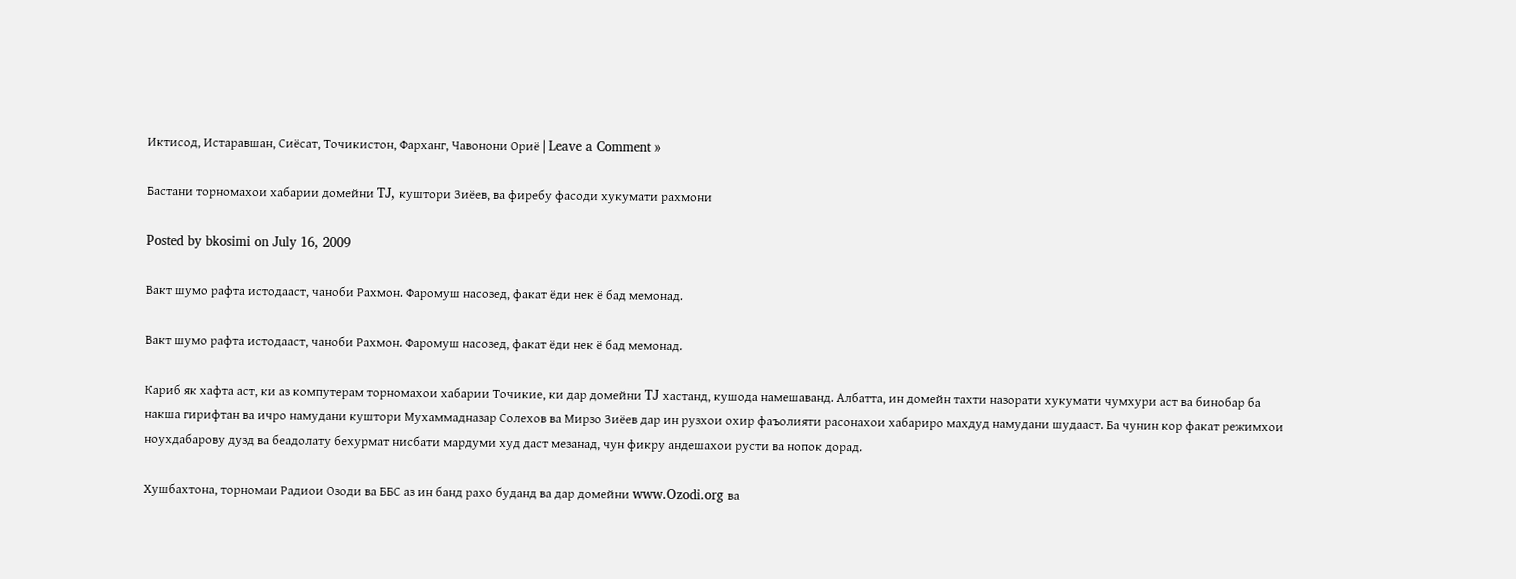Иктисод, Истаравшан, Сиёсат, Точикистон, Фарханг, Чавонони Ориё | Leave a Comment »

Бастани торномахои хабарии домейни TJ, куштори Зиёев, ва фиребу фасоди хукумати рахмони

Posted by bkosimi on July 16, 2009

Вакт шумо рафта истодааст, чаноби Рахмон. Фаромуш насозед, факат ёди нек ё бад мемонад.

Вакт шумо рафта истодааст, чаноби Рахмон. Фаромуш насозед, факат ёди нек ё бад мемонад.

Кариб як хафта аст, ки аз компутерам торномахои хабарии Точикие, ки дар домейни TJ хастанд, кушода намешаванд. Албатта, ин домейн тахти назорати хукумати чумхури аст ва бинобар ба накша гирифтан ва ичро намудани куштори Мухаммадназар Солехов ва Мирзо Зиёев дар ин рузхои охир фаъолияти расонахои хабариро махдуд намудани шудааст. Ба чунин кор факат режимхои ноухдабарову дузд ва беадолату бехурмат нисбати мардуми худ даст мезанад, чун фикру андешахои русти ва нопок дорад.

Хушбахтона, торномаи Радиои Озоди ва ББС аз ин банд рахо буданд ва дар домейни www.Ozodi.org ва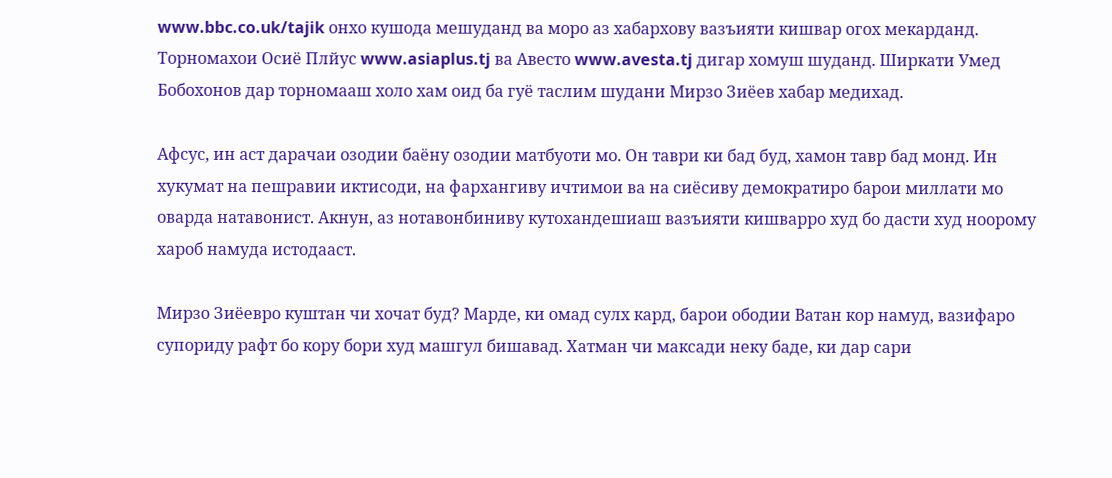www.bbc.co.uk/tajik онхо кушода мешуданд ва моро аз хабархову вазъияти кишвар огох мекарданд. Торномахои Осиё Плйус www.asiaplus.tj ва Авесто www.avesta.tj дигар хомуш шуданд. Ширкати Умед Бобохонов дар торномааш холо хам оид ба гуё таслим шудани Мирзо Зиёев хабар медихад.

Афсус, ин аст дарачаи озодии баёну озодии матбуоти мо. Он таври ки бад буд, хамон тавр бад монд. Ин хукумат на пешравии иктисоди, на фархангиву ичтимои ва на сиёсиву демократиро барои миллати мо оварда натавонист. Акнун, аз нотавонбиниву кутохандешиаш вазъияти кишварро худ бо дасти худ ноорому хароб намуда истодааст.

Мирзо Зиёевро куштан чи хочат буд? Марде, ки омад сулх кард, барои ободии Ватан кор намуд, вазифаро супориду рафт бо кору бори худ машгул бишавад. Хатман чи максади неку баде, ки дар сари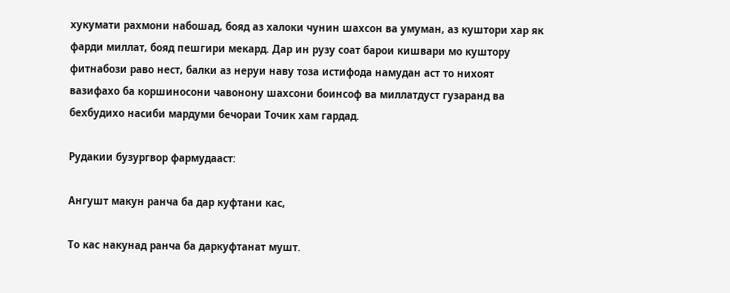хукумати рахмони набошад, бояд аз халоки чунин шахсон ва умуман, аз куштори хар як фарди миллат, бояд пешгири мекард. Дар ин рузу соат барои кишвари мо куштору фитнабози раво нест, балки аз неруи наву тоза истифода намудан аст то нихоят вазифахо ба коршиносони чавонону шахсони боинсоф ва миллатдуст гузаранд ва бехбудихо насиби мардуми бечораи Точик хам гардад.

Рудакии бузургвор фармудааст:

Ангушт макун ранча ба дар куфтани кас,

То кас накунад ранча ба даркуфтанат мушт.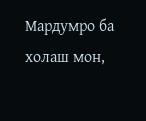Мардумро ба холаш мон,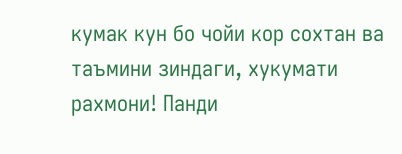кумак кун бо чойи кор сохтан ва таъмини зиндаги, хукумати рахмони! Панди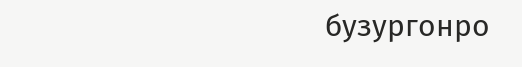бузургонро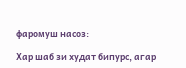фаромуш насоз:

Хар шаб зи худат бипурс, агар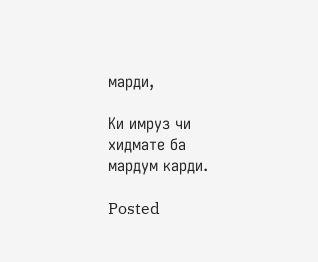марди,

Ки имруз чи хидмате ба мардум карди.

Posted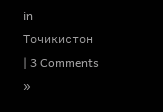in Точикистон | 3 Comments »